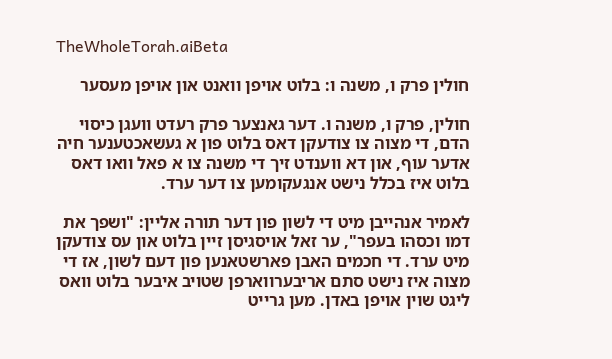TheWholeTorah.aiBeta

חולין פרק ו, משנה ו: בלוט אויפן וואנט און אויפן מעסער

חולין, פרק ו, משנה ו. דער גאנצער פרק רעדט וועגן כיסוי הדם, די מצוה צו צודעקן דאס בלוט פון א געשאכטענער חיה אדער עוף, און דא ווענדט זיך די משנה צו א פאל וואו דאס בלוט איז בכלל נישט אנגעקומען צו דער ערד.

לאמיר אנהייבן מיט די לשון פון דער תורה אליין: "ושפך את דמו וכסהו בעפר", ער זאל אויסגיסן זיין בלוט און עס צודעקן מיט ערד. די חכמים האבן פארשטאנען פון דעם לשון, אז די מצוה איז נישט סתם אריבערווארפן שטויב איבער בלוט וואס ליגט שוין אויפן באדן. מען גרייט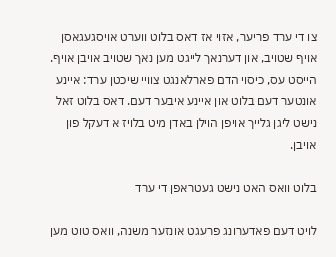צו די ערד פריער, אזוי אז דאס בלוט ווערט אויסגעגאסן אויף שטויב, און דערנאך לייגט מען נאך שטויב אויבן אויף. הייסט עס, כיסוי הדם פארלאנגט צוויי שיכטן ערד: איינע אונטער דעם בלוט און איינע איבער דעם. דאס בלוט זאל נישט ליגן גלייך אויפן הוילן באדן מיט בלויז א דעקל פון אויבן.

בלוט וואס האט נישט געטראפן די ערד

לויט דעם פאדערונג פרעגט אונזער משנה, וואס טוט מען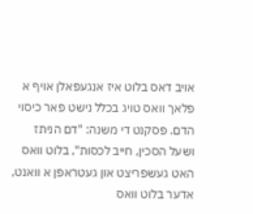אויב דאס בלוט איז אנגעפאלן אויף א פלאך וואס טויג בכלל נישט פאר כיסוי הדם. פסקנט די משנה: "דם הניתז ושעל הסכין, חייב לכסות", בלוט וואס האט געשפריצט און געטראפן א וואנט, אדער בלוט וואס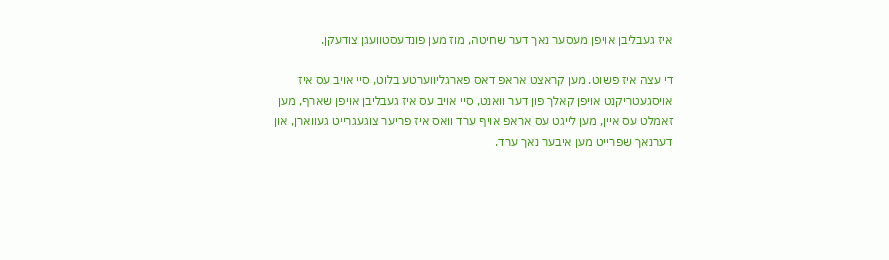איז געבליבן אויפן מעסער נאך דער שחיטה, מוז מען פונדעסטוועגן צודעקן.

די עצה איז פשוט. מען קראצט אראפ דאס פארגליווערטע בלוט, סיי אויב עס איז אויסגעטריקנט אויפן קאלך פון דער וואנט, סיי אויב עס איז געבליבן אויפן שארף, מען זאמלט עס איין, מען לייגט עס אראפ אויף ערד וואס איז פריער צוגעגרייט געווארן, און דערנאך שפרייט מען איבער נאך ערד.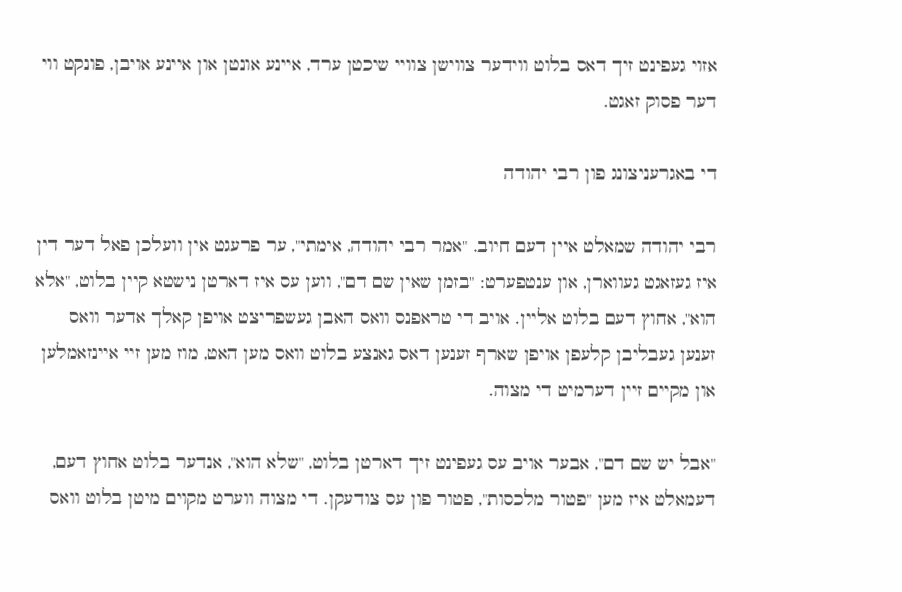אזוי געפינט זיך דאס בלוט ווידער צווישן צוויי שיכטן ערד, איינע אונטן און איינע אויבן, פונקט ווי דער פסוק זאגט.

די באגרעניצונג פון רבי יהודה

רבי יהודה שמאלט איין דעם חיוב. "אמר רבי יהודה, אימתי", ער פרעגט אין וועלכן פאל דער דין איז געזאגט געווארן, און ענטפערט: "בזמן שאין שם דם", ווען עס איז דארטן נישטא קיין בלוט, "אלא הוא", אחוץ דעם בלוט אליין. אויב די טראפנס וואס האבן געשפריצט אויפן קאלך אדער וואס זענען געבליבן קלעפן אויפן שארף זענען דאס גאנצע בלוט וואס מען האט, מוז מען זיי איינזאמלען און מקיים זיין דערמיט די מצוה.

"אבל יש שם דם", אבער אויב עס געפינט זיך דארטן בלוט, "שלא הוא", אנדער בלוט אחוץ דעם, דעמאלט איז מען "פטור מלכסות", פטור פון עס צודעקן. די מצוה ווערט מקוים מיטן בלוט וואס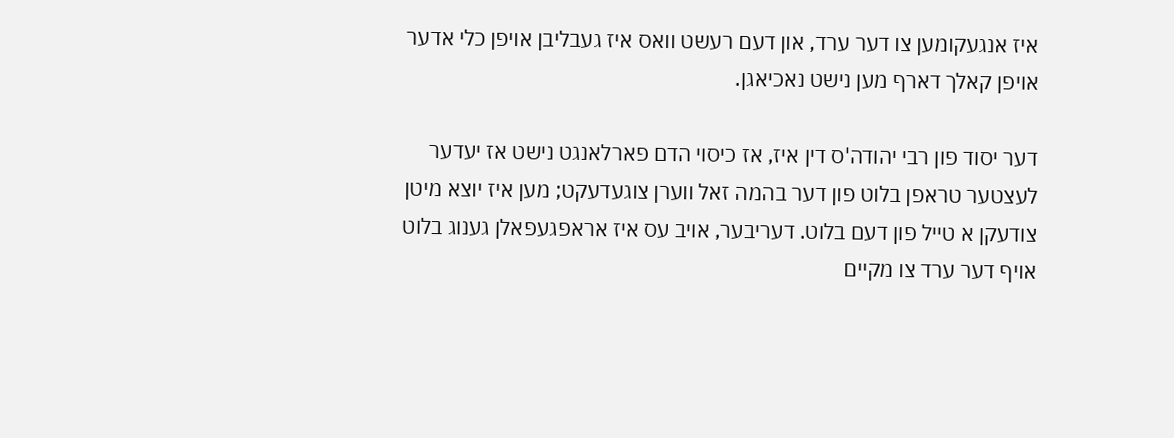איז אנגעקומען צו דער ערד, און דעם רעשט וואס איז געבליבן אויפן כלי אדער אויפן קאלך דארף מען נישט נאכיאגן.

דער יסוד פון רבי יהודה'ס דין איז, אז כיסוי הדם פארלאנגט נישט אז יעדער לעצטער טראפן בלוט פון דער בהמה זאל ווערן צוגעדעקט; מען איז יוצא מיטן צודעקן א טייל פון דעם בלוט. דעריבער, אויב עס איז אראפגעפאלן גענוג בלוט אויף דער ערד צו מקיים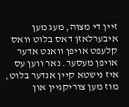זיין די מצוה, מעג מען איבערלאזן דאס בלוט וואס קלעפט אויפן וואנט אדער אויפן מעסער. נאר ווען עס איז נישטא קיין אנדער בלוט, מוז מען צוריקגיין און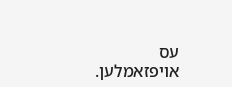עס אויפזאמלען.